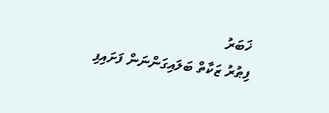ޚަބަރު
ފިޠުރު ޒަކާތް ބަލައިގަންނަން ފަށައިފި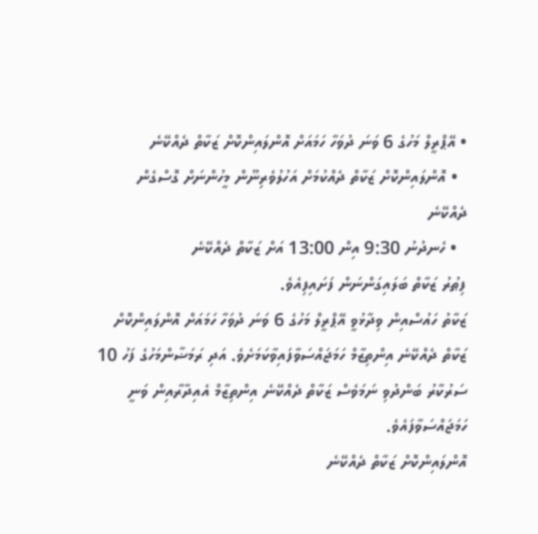• އޭޕްރީލް މަހުގެ 6 ވަނަ ދުވަހާ ހަމައަށް އޮންލައިންކޮށް ޒަކާތް ދެއްކޭނެ
  • އޮންލައިންކޮށް ޒަކާތް ދެއްކުމަށް އަހުލުވެރިނޫން މީހުންނަށް ގޮސްގެން ދެއްކޭނެ
  • ހެނދުނު 9:30 އިން 13:00 އަށް ޒަކާތް ދެއްކޭނެ
ފިޠުރު ޒަކާތް ބަލައިގަންނަން ފަށައިފިއެވެ.
ޒަކާތު ހައުސްއިން ވިދާޅުވީ އޭޕްރީލް މަހުގެ 6 ވަނަ ދުވަހާ ހަމައަށް އޮންލައިންކޮށް ޒަކާތް ދެއްކޭނެ އިންތިޒާމް ހަމަޖައްސަވާފައިވާކަމަށެވެ. އަދި ރަމަޟާންމަހުގެ ފަހު 10 ސަރުކާރު ބަންދުވި ނަމަވެސް ޒަކާތް ދެއްކޭނެ އިންތިޒާމް އެއިދާރާއިން ވަނީ ހަމަޖައްސަވާފައެވެ.
އޮންލައިންކޮށް ޒަކާތް ދެއްކޭނެ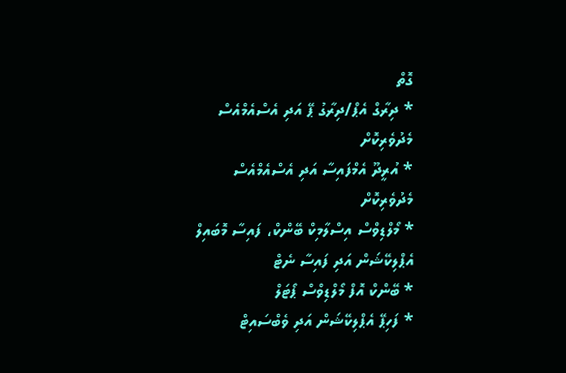ގޮތް
* ދިރާގް އެޕް/ދިރާގު ޕޭ އަދި އެސްއެމްއެސް މެދުވެރިކޮށް
* އުރީދޫ އެމްފައިސާ އަދި އެސްއެމްއެސް މެދުވެރިކޮށް
* މޯލްޑިވްސް އިސްލާމިކް ބޭންކް، ފައިސާ މޮބައިލް އެޕްލިކޭޝަން އަދި ފައިސާ ނެޓް
* ބޭންކް އޮފް މޯލްޑިވްސް ޕޯޓަލް
* ފަހިޕޭ އެޕްލިކޭޝަން އަދި ވެބްސައިޓް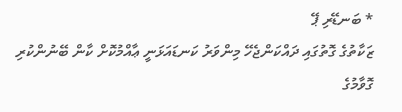* ބަނޑޭރި ޕޭ
ޒަކާތުގެ ގޮތުގައި ދައްކަންޖެހޭ މިންވަރު ކަނޑައަޅަނީ ޢާއްމުކޮށް ކާން ބޭނުންކުރި ގޮވާމުގެ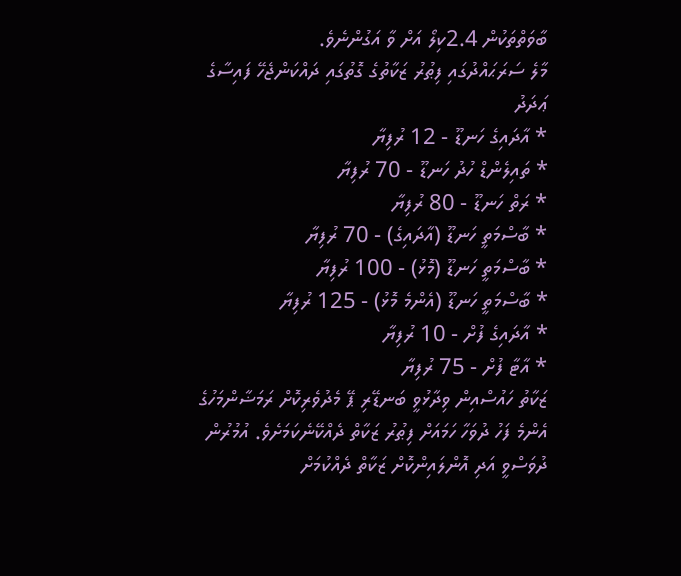ބާވަތްތަކުން 2.4ކިލޯ އަށް ވާ އަގުންނެވެ.
މާލެ ސަރަޙައްދުގައި ފިޠުރު ޒަކާތުގެ ގޮތުގައި ދައްކަންޖެހޭ ފައިސާގެ ޢަދަދު
* އާދައިގެ ހަނޑޫ - 12 ރުފިޔާ
* ތައިލެންޑް ހުދު ހަނޑޫ - 70 ރުފިޔާ
* ރަތް ހަނޑޫ - 80 ރުފިޔާ
* ބާސްމަތީ ހަނޑޫ (އާދައިގެ) - 70 ރުފިޔާ
* ބާސްމަތީ ހަނޑޫ (މޮޅު) - 100 ރުފިޔާ
* ބާސްމަތީ ހަނޑޫ (އެންމެ މޮޅު) - 125 ރުފިޔާ
* އާދައިގެ ފުށް - 10 ރުފިޔާ
* އާޓާ ފުށް - 75 ރުފިޔާ
ޒަކާތު ހައުސްއިން ވިދާޅުވީ ބަނޑޭރި ޕޭ މެދުވެރިކޮށް ރަމަޟާންމަހުގެ އެންމެ ފަހު ދުވަހާ ހަމައަށް ފިޠުރު ޒަކާތް ދެއްކޭނެކަމަށެވެ. އުމުރުން ދުވަސްވީ އަދި އޮންލައިންކޮށް ޒަކާތް ދެއްކުމަށް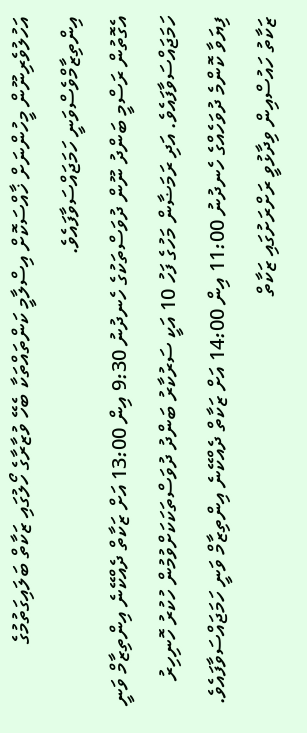އަހުލުވެރިނޫން މީހުންނަށް ޚާއްސަކޮށް އިސްލާމީ ކަންތައްތަކާ ބެހޭ ވުޒާރާގެ ހޯލުގައި ޒަކާތް ބަލައިގަތުމުގެ އިންތިޒާމްވެސްވަނީ ހަމަޖައްސަވާފައެވެ.
އެގޮތުން ރަސްމީ ބަންދު ނޫން ދުވަސްތަކުގެ ހެނދުނު 9:30 އިން 13:00 އަށް ޒަކާތް ދެއްކޭނެ އިންތިޒާމް ވަނީ ހަމަޖައްސަވާފައެވެ. އަދި ރަމަޟާން މަހުގެ ފަހު 10 އަކީ ސަރުކާރު ބަންދު ދުވަސްތަކަކަށްވުމުން ހުކުރު ހޮނިހިރު ފިޔަވާ ކޮންމެ ދުވަހެއްގެ ހެނދުނު 11:00 އިން 14:00 އަށް ޒަކާތް ދެއްކޭނެ އިންތިޒާމް ވަނީ ހަމަޖައްސަވާފައެވެ. ޒަކާތު ހައުސްއިން ވިދާޅުވީ ރަށްރަށުގައި ޒަކާތް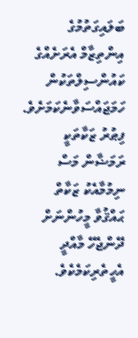ބަލައިގަތުމުގެ އިންތިޒާމް އެރަށެއްގެ ކައުންސިލްތަކުން ހަމަޖައްސަވާނެކަމަށެވެ.
ފިޠުރު ޒަކާތަކީ ރަމަޟާން މަސް ނިމުމާއެކު ޒަކާތް ޙައްޤުވާ މީހުންނަށް ދޭންޖެހޭ މާއްދީ އެހީތެރިކަމެކެވެ.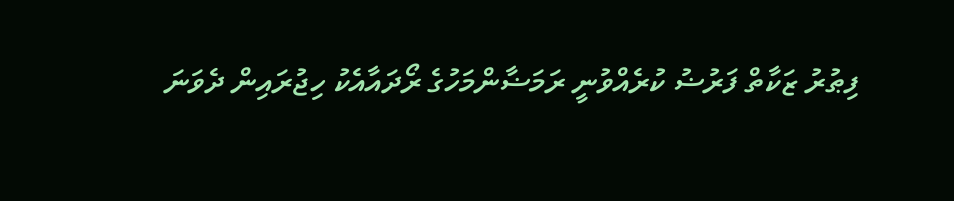ފިޠުރު ޒަކާތް ފަރުޟު ކުރެއްވުނީ ރަމަޟާންމަހުގެ ރޯދައާއެކު ހިޖުރައިން ދެވަނަ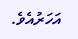އަހަރުއެވެ.